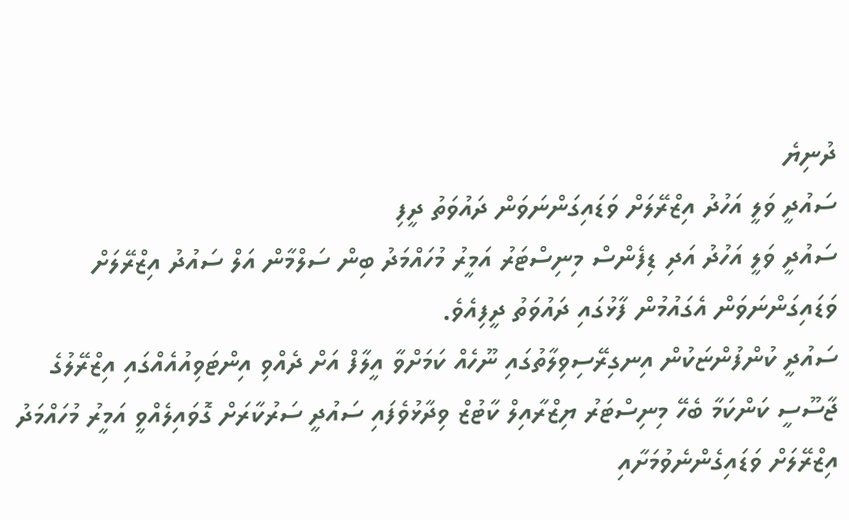ދުނިޔެ
ސައުދީ ވަލީ އަހުދު އިޒްރޭލަށް ވަޑައިގަންނަވަން ދައުވަތު ދީފި
ސައުދީ ވަލީ އަހުދު އަދި ޑިފެންސް މިނިސްޓަރު އަމީރު މުހައްމަދު ބިން ސަލްމާން އަލް ސައުދު އިޒްރޭލަށް ވަޑައިގަންނަވަން އެގައުމުން ފާޅުގައި ދައުވަތު ދީފިއެވެ.
ސައުދީ ކުންފުންޏަކުން އިނގިރޭސިވިލާތުގައި ނޫހެއް ކަމަށްވާ އީލާފް އަށް ދެއްވި އިންޓަވިއުއެއްގައި އިޒްރޭލުގެ ޖާސޫސީ ކަންކަމާ ބެހޭ މިނިސްޓަރު ޔިޒްރާއިލް ކާޓުޒް ވިދާޅުވެފައި ސައުދީ ސަރުކާރަށް ގޮވައިލެއްވީ އަމީރު މުހައްމަދު އިޒްރޭލަށް ވަޑައިގެންނެވުމަށާއި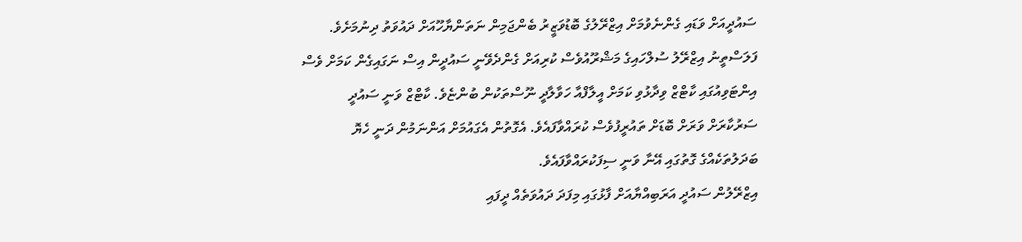ސައުދީއަށް ވަޑައި ގެންނެވުމަށް އިޒްރޭލުގެ ބޮޑުވަޒީރު ބެންޖަމިން ނަތަންޔާހޫއަށް ދައުވަތު ދިނުމަށެވެ.
ފަލަސްތީނު އިޒްރޭލު ސުލްހައިގެ މަޝްރޫއުވެސް ކުރިއަށް ގެންދެވޭނީ ސައުދީން އިސް ނަގައިގެން ކަމަށް ވެސް އިންޓަވިއުގައި ކާޓްޒް ވިދާޅުވި ކަމަށް އީލާފްއާ ހަވާލާދީ ނޫސްތަކުން ބުންޏެވެ. ކާޓްޒް ވަނީ ސައުދީ ސަރުކާރަށް ވަރަށް ބޮޑަށް ތައުރީފުވެސް ކުރައްވާފައެވެ. އެގޮތުން އެގައުމަށް އަންނަމުން ދަނީ ހެޔޮ ބަދަލުތަކެއްގެ ގޮތުގައި އޭނާ ވަނީ ސިފަކުރައްވާފައެވެ.
އިޒްރޭލުން ސައުދީ އަރަބިއްޔާއަށް ފާޅުގައި މިފަދަ ދައުވަތެއް ދީފައި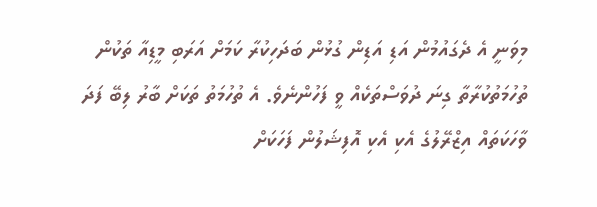މިވަނީ އެ ދެގައުމުން އަޑި އަޑިން ގުޅުން ބަދަހިކުރާ ކަމަށް އަރަބި މީޑިއާ ތަކުން ތުހުމަތުކުރާތާ ގިނަ ދުވަސްތަކެއް ވީ ފަހުންނެވެ. އެ ތުހުމަތު ތަކަށް ބާރު ލިބޭ ފަދަ ވާހަކަތައް އިޒްރޭލުގެ އެކި އެކި އޮފިޝަލުން ފަހަކަށް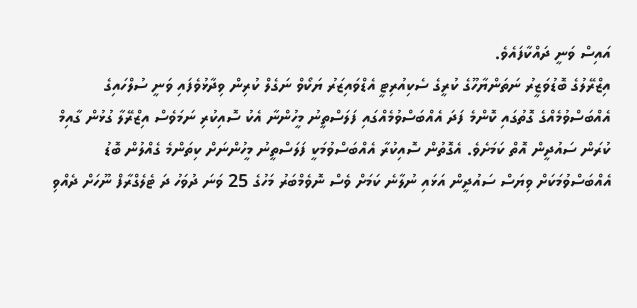އައިސް ވަނީ ދައްކާފައެވެ.
އިޒްރޭލުގެ ބޮޑުވަޒީރު ނަތަންޔާހޫގެ ކުރީގެ ސެކިއުރިޓީ އެޑްވައިޒަރު ޔަކޯވް ނަގެލް ކުރިން ވިދާޅުވެފައި ވަނީ ސުލްހައިގެ އެއްބަސްވުމެއްގެ ގޮތުގައި ކޮންމެ ފަދަ އެއްބަސްވުމެއްގައި ފަލަސްތީނު މީހުންނާ އެކު ސޮއިކުރި ނަމަވެސް އިޒްރޭލާ ގުޅުން ގާއިމް ކުރަން ސައުދީން އޮތް ކަމަށެވެ. އެގޮތުން ސޮއިކުރާ އެއްބަސްވުމަކީ ފަލަސްތީނު މީހުންނަށް ކިތަންމެ ގެއްލުން ބޮޑު އެއްބަސްވުމަކަށް ވިޔަސް ސައުދީން އަޅައި ނުލާނެ ކަމަށް ވެސް ނޮވެމްބަރު މަހުގެ 25 ވަނަ ދުވަހު ދަ ޓެލެގްރާފް ނޫހަށް ދެއްވި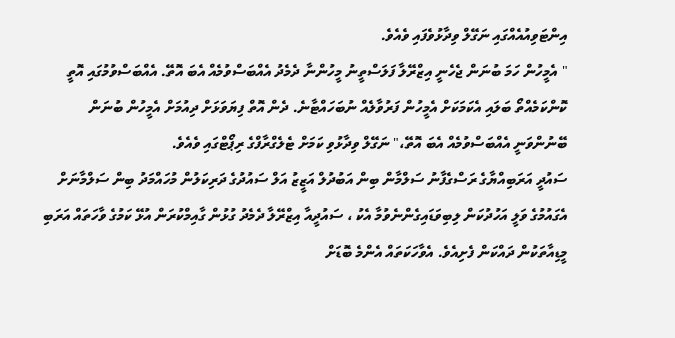އިންޓަވިއުއެއްގައި ނަގޭލް ވިދާޅުވެފައި ވެއެވެ.
" އެމީހުން ހަމަ ބުނަން ޖެހެނީ އިޒްރޭލާ ފަލަސްތީނު މީހުންނާ ދެމެދު އެއްބަސްވުމެއް އެބަ އޮތޭ. އެއްބަސްވުމުގައި އޮތީ ކޮންކަމެއްތޯ ބަލައި އެކަމަކަށް އެމީހުން ފަރުވާލެއް ނުބަހައްޓާނެ. ދެން އޮތް ފިޔަވަޅަށް ދިއުމަށް އެމީހުން ބުނަން ބޭނުންވަނީ އެއްބަސްވުމެއް އެބަ އޮތޭ،" ނަގޭލް ވިދާޅުވި ކަމަށް ޓެލެގްރާފްގެ ރިޕޯޓްގައި ވެއެވެ.
ސައުދީ އަރަބިއްޔާގެ ރަސްގެފާނު ސަލްމާން ބިން އަބުދުލް އަޒީޒު އަލް ސައުދުގެ ދަރިކަލުން މުހައްމަދު ބިން ސަލްމާނަށް އެގައުމުގެ ވަލީ އަހުދުކަން ލިބިވަޑައިގެންނެވުމާ އެކު ، ސައުދީއާ އިޒްރޭލާ ދެމެދު ގުޅުން ގާއިމްކުރަން އުޅޭ ކަމުގެ ވާހަތައް އަރަބި މީޑިއާތަކުން ދައްކަން ފެށިއެވެ. އެވާހަކަތައް އެންމެ ބޮޑަށް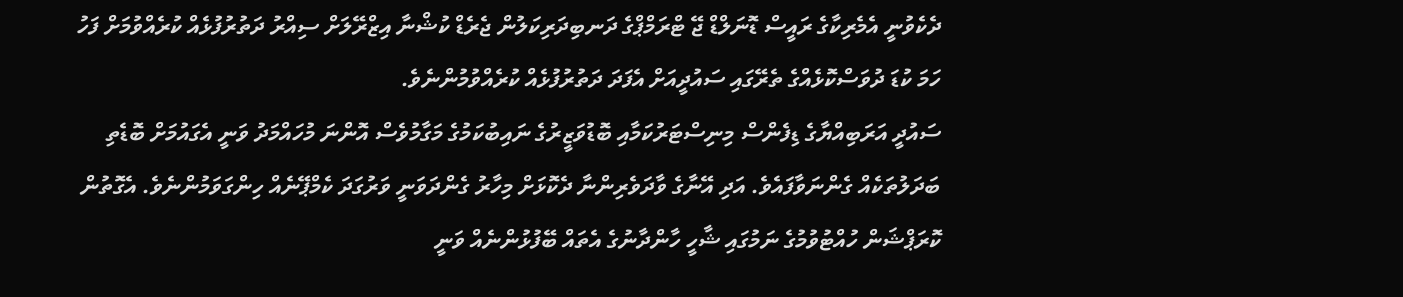ދެކެވުނީ އެމެރިކާގެ ރައީސް ޑޮނަލްޑް ޖޭ ޓްރަމްޕްގެ ދަނބިދަރިކަލުން ޖެރެޑް ކުޝްނާ އިޒްރޭލަށް ސިއްރު ދަތުރުފުޅެއް ކުރެއްވުމަށް ފަހު ހަމަ ކުޑަ ދުވަސްކޮޅެއްގެ ތެރޭގައި ސައުދީއަށް އެފަދަ ދަތުރުފުޅެއް ކުރެއްވުމުންނެވެ.
ސައުދީ އަރަބިއްޔާގެ ޑިފެންސް މިނިސްޓަރުކަމާއި ބޮޑުވަޒީރުގެ ނައިބުކަމުގެ މަގާމުވެސް އޮންނަ މުހައްމަދު ވަނީ އެގައުމަށް ބޮޑެތި ބަދަލުތަކެއް ގެންނަވާފައެވެ. އަދި އޭނާގެ ވާދަވެރިންނާ ދެކޮޅަށް މިހާރު ގެންދަވަނީ ވަރުގަދަ ކެމްޕޭނެއް ހިންގަވަމުންނެވެ. އެގޮތުން ކޮރަޕްޝަން ހުއްޓުވުމުގެ ނަމުގައި ޝާހީ ހާންދާނުގެ އެތައް ބޭފުޅުންނެއް ވަނީ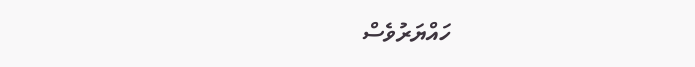ހައްޔަރުވެސް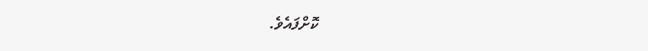ކޮށްފައެވެ.